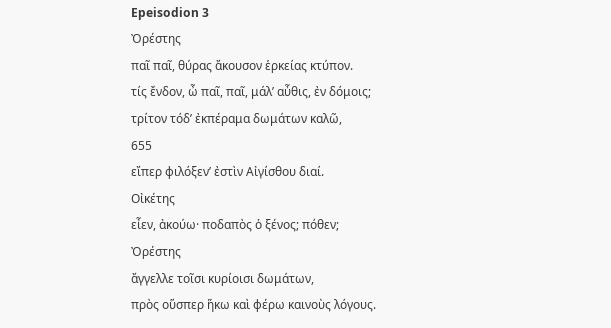Epeisodion 3
Ὀρέστης
παῖ παῖ, θύρας ἄκουσον ἑρκείας κτύπον.
τίς ἔνδον, ὦ παῖ, παῖ, μάλʼ αὖθις, ἐν δόμοις;
τρίτον τόδʼ ἐκπέραμα δωμάτων καλῶ,
655
εἴπερ φιλόξενʼ ἐστὶν Αἰγίσθου διαί.
Οἰκέτης
εἶεν, ἀκούω· ποδαπὸς ὁ ξένος; πόθεν;
Ὀρέστης
ἄγγελλε τοῖσι κυρίοισι δωμάτων,
πρὸς οὕσπερ ἥκω καὶ φέρω καινοὺς λόγους.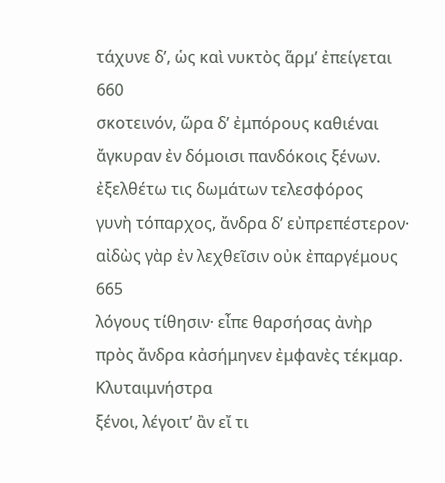τάχυνε δʼ, ὡς καὶ νυκτὸς ἅρμʼ ἐπείγεται
660
σκοτεινόν, ὥρα δʼ ἐμπόρους καθιέναι
ἄγκυραν ἐν δόμοισι πανδόκοις ξένων.
ἐξελθέτω τις δωμάτων τελεσφόρος
γυνὴ τόπαρχος, ἄνδρα δʼ εὐπρεπέστερον·
αἰδὼς γὰρ ἐν λεχθεῖσιν οὐκ ἐπαργέμους
665
λόγους τίθησιν· εἶπε θαρσήσας ἀνὴρ
πρὸς ἄνδρα κἀσήμηνεν ἐμφανὲς τέκμαρ.
Κλυταιμνήστρα
ξένοι, λέγοιτʼ ἂν εἴ τι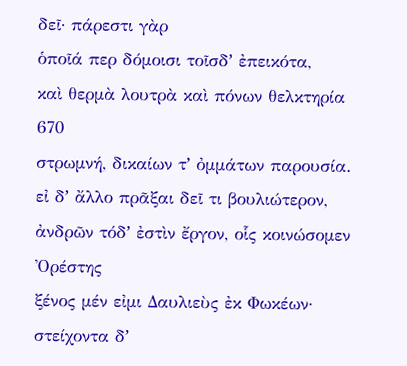δεῖ· πάρεστι γὰρ
ὁποῖά περ δόμοισι τοῖσδʼ ἐπεικότα,
καὶ θερμὰ λουτρὰ καὶ πόνων θελκτηρία
670
στρωμνή, δικαίων τʼ ὀμμάτων παρουσία.
εἰ δʼ ἄλλο πρᾶξαι δεῖ τι βουλιώτερον,
ἀνδρῶν τόδʼ ἐστὶν ἔργον, οἷς κοινώσομεν
Ὀρέστης
ξένος μέν εἰμι Δαυλιεὺς ἐκ Φωκέων·
στείχοντα δʼ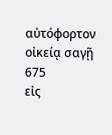αὐτόφορτον οἰκείᾳ σαγῇ
675
εἰς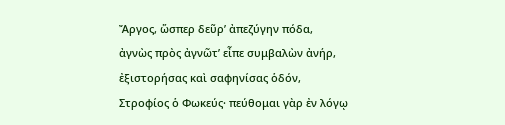Ἄργος, ὥσπερ δεῦρʼ ἀπεζύγην πόδα,
ἀγνὼς πρὸς ἀγνῶτʼ εἶπε συμβαλὼν ἀνήρ,
ἐξιστορήσας καὶ σαφηνίσας ὁδόν,
Στροφίος ὁ Φωκεύς· πεύθομαι γὰρ ἐν λόγῳ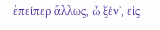ἐπείπερ ἄλλως, ὦ ξένʼ, εἰς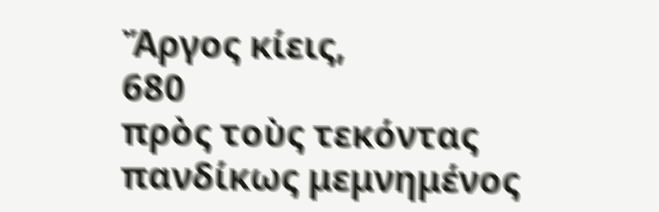Ἄργος κίεις,
680
πρὸς τοὺς τεκόντας πανδίκως μεμνημένος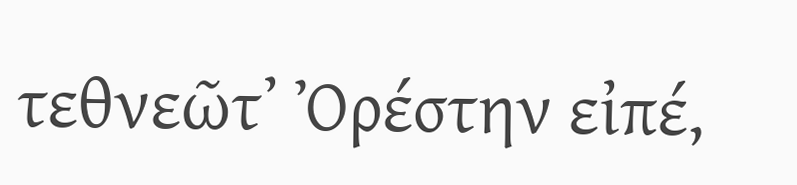τεθνεῶτʼ Ὀρέστην εἰπέ,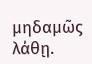μηδαμῶς λάθῃ.